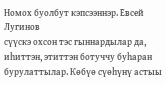Номох буолбут кэпсээннэр. Евсей Лугинов
сүүскэ охсон тэс гыннардылар да, иһиттэн, этиттэн ботуччу буһаран бурулаттылар. Көбүө сүөһүнү астыы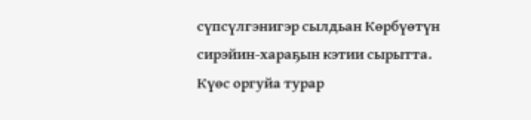сүпсүлгэнигэр сылдьан Көрбүөтүн сирэйин-хараҕын кэтии сырытта. Күөс оргуйа турар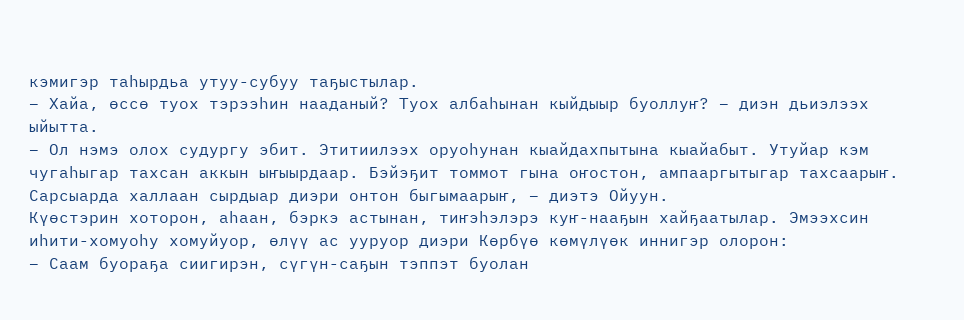кэмигэр таһырдьа утуу-субуу таҕыстылар.
– Хайа, өссө туох тэрээһин нааданый? Туох албаһынан кыйдыыр буоллуҥ? – диэн дьиэлээх ыйытта.
– Ол нэмэ олох судургу эбит. Этитиилээх оруоһунан кыайдахпытына кыайабыт. Утуйар кэм чугаһыгар тахсан аккын ыҥыырдаар. Бэйэҕит томмот гына оҥостон, ампааргытыгар тахсаарыҥ. Сарсыарда халлаан сырдыар диэри онтон быгымаарыҥ, – диэтэ Ойуун.
Күөстэрин хоторон, аһаан, бэркэ астынан, тиҥэһэлэрэ куҥ-нааҕын хайҕаатылар. Эмээхсин иһити-хомуоһу хомуйуор, өлүү ас ууруор диэри Көрбүө көмүлүөк иннигэр олорон:
– Саам буораҕа сиигирэн, сүгүн-саҕын тэппэт буолан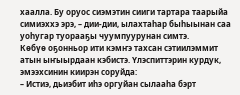хаалла. Бу оруос сиэмэтин сииги тартара таарыйа симиэххэ эрэ, – дии-дии, ылахтаһар быһыынан саа уоһугар туорааҕы чуумпуурунан симтэ.
Көбүө оҕонньор ити кэмҥэ тахсан сэтиилэммит атын ыҥыырдаан кэбистэ. Үлэспиттэрин курдук, эмээхсинин киирэн соруйда:
– Истиэ, дьиэбит иһэ оргуйан сылааһа бэрт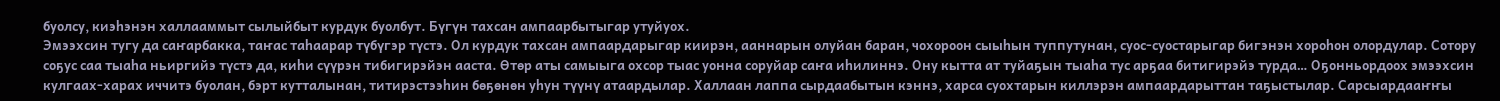буолсу, киэһэнэн халлааммыт сылыйбыт курдук буолбут. Бүгүн тахсан ампаарбытыгар утуйуох.
Эмээхсин тугу да саҥарбакка, таҥас таһаарар түбүгэр түстэ. Ол курдук тахсан ампаардарыгар киирэн, ааннарын олуйан баран, чохороон сыыһын туппутунан, суос-суостарыгар бигэнэн хороһон олордулар. Сотору соҕус саа тыаһа ньиргийэ түстэ да, киһи сүүрэн тибигирэйэн ааста. Өтөр аты самыыга охсор тыас уонна соруйар саҥа иһилиннэ. Ону кытта ат туйаҕын тыаһа тус арҕаа битигирэйэ турда… Оҕонньордоох эмээхсин кулгаах-харах иччитэ буолан, бэрт кутталынан, титирэстээһин бөҕөнөн уһун түүнү атаардылар. Халлаан лаппа сырдаабытын кэннэ, харса суохтарын киллэрэн ампаардарыттан таҕыстылар. Сарсыардааҥҥы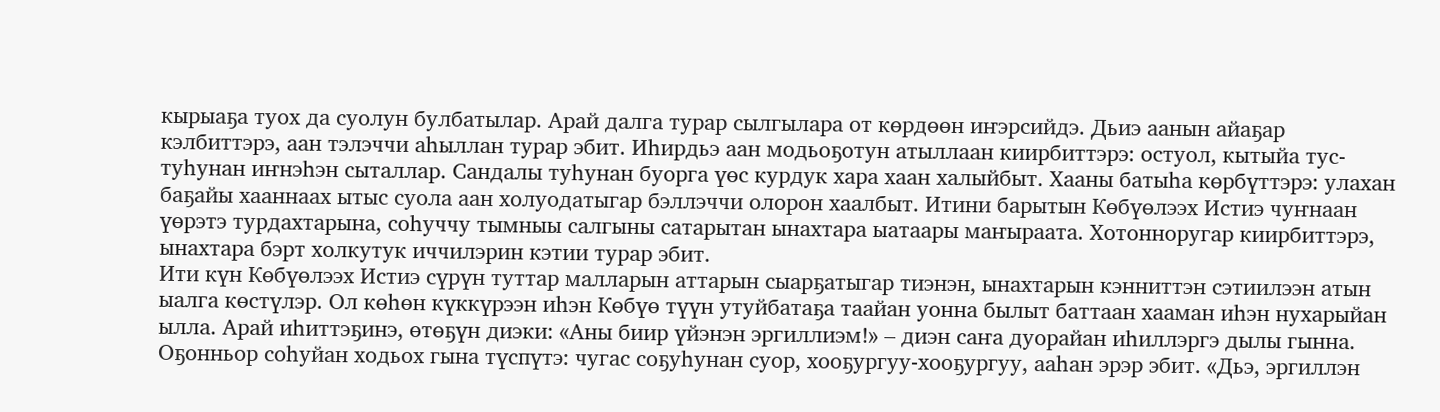кырыаҕа туох да суолун булбатылар. Арай далга турар сылгылара от көрдөөн иҥэрсийдэ. Дьиэ аанын айаҕар кэлбиттэрэ, аан тэлэччи аһыллан турар эбит. Иһирдьэ аан модьоҕотун атыллаан киирбиттэрэ: остуол, кытыйа тус-туһунан иҥнэһэн сыталлар. Сандалы туһунан буорга үөс курдук хара хаан халыйбыт. Хааны батыһа көрбүттэрэ: улахан баҕайы хааннаах ытыс суола аан холуодатыгар бэллэччи олорон хаалбыт. Итини барытын Көбүөлээх Истиэ чуҥнаан үөрэтэ турдахтарына, соһуччу тымныы салгыны сатарытан ынахтара ыатаары маҥыраата. Хотонноругар киирбиттэрэ, ынахтара бэрт холкутук иччилэрин кэтии турар эбит.
Ити күн Көбүөлээх Истиэ сүрүн туттар малларын аттарын сыарҕатыгар тиэнэн, ынахтарын кэнниттэн сэтиилээн атын ыалга көстүлэр. Ол көһөн күккүрээн иһэн Көбүө түүн утуйбатаҕа таайан уонна былыт баттаан хааман иһэн нухарыйан ылла. Арай иһиттэҕинэ, өтөҕүн диэки: «Аны биир үйэнэн эргиллиэм!» – диэн саҥа дуорайан иһиллэргэ дылы гынна. Оҕонньор соһуйан ходьох гына түспүтэ: чугас соҕуһунан суор, хооҕургуу-хооҕургуу, ааһан эрэр эбит. «Дьэ, эргиллэн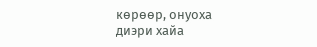көрөөр, онуоха диэри хайа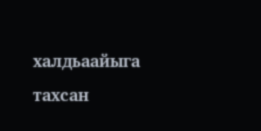халдьаайыга тахсан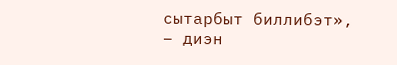сытарбыт биллибэт», – диэн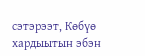сэтэрээт, Көбүө хардыытын эбэн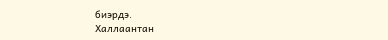биэрдэ.
Халлаантан